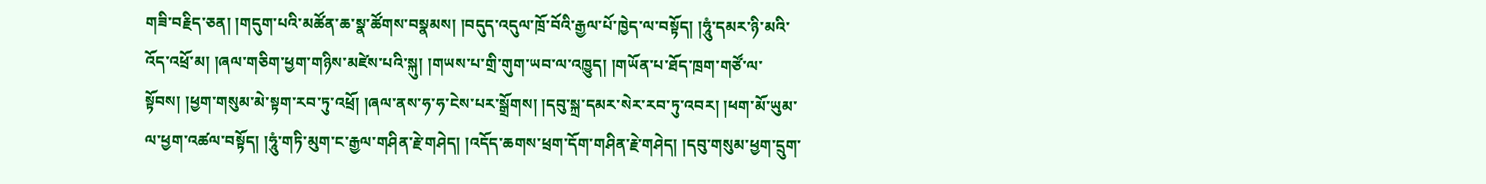གཟི་བརྗིད་ཅན། །གདུག་པའི་མཚོན་ཆ་སྣ་ཚོགས་བསྣམས། །བདུད་འདུལ་ཁྲོ་བོའི་རྒྱལ་པོ་ཁྱེད་ལ་བསྟོད། །ཧཱུཾ་དམར་ཉི་མའི་འོད་འཕྲོ་མ། །ཞལ་གཅིག་ཕྱག་གཉིས་མཛེས་པའི་སྐུ། །གཡས་པ་གྲི་གུག་ཡབ་ལ་འཁྱུད། །གཡོན་པ་ཐོད་ཁྲག་གཙོ་ལ་སྟོབས། །ཕྱག་གསུམ་མེ་སྟག་རབ་ཏུ་འཕྲོ། །ཞལ་ནས་ཧ་ཧ་ངེས་པར་སྒྲོགས། །དབུ་སྐྲ་དམར་སེར་རབ་ཏུ་འབར། །ཕག་མོ་ཡུམ་ལ་ཕྱག་འཚལ་བསྟོད། །ཧཱུཾ་གཏི་མུག་ང་རྒྱལ་གཤིན་རྗེ་གཤེད། །འདོད་ཆགས་ཕྲག་དོག་གཤིན་རྗེ་གཤེད། །དབུ་གསུམ་ཕྱག་དྲུག་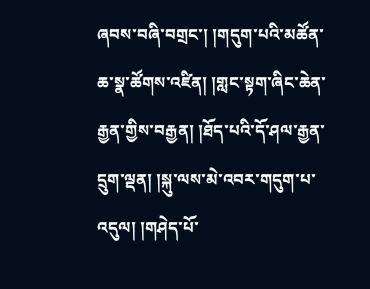ཞབས་བཞི་བགྲང་། །གདུག་པའི་མཚོན་ཆ་སྣ་ཚོགས་འཛིན། །གླང་སྟག་ཞིང་ཆེན་རྒྱན་གྱིས་བརྒྱན། །ཐོད་པའི་དོ་ཤལ་རྒྱན་དྲུག་ལྡན། །སྐུ་ལས་མེ་འབར་གདུག་པ་འདུལ། །གཤེད་པོ་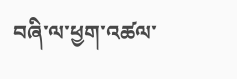བཞི་ལ་ཕྱག་འཚལ་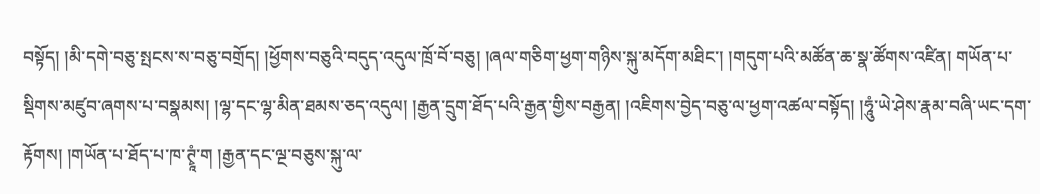བསྟོད། །མི་དགེ་བཅུ་སྤངས་ས་བཅུ་བགྲོད། །ཕྱོགས་བཅུའི་བདུད་འདུལ་ཁྲོ་བོ་བཅུ། །ཞལ་གཅིག་ཕྱག་གཉིས་སྐུ་མདོག་མཐིང་། །གདུག་པའི་མཚོན་ཆ་སྣ་ཚོགས་འཛིན། གཡོན་པ་སྡིགས་མཛུབ་ཞགས་པ་བསྣམས། །ལྷ་དང་ལྷ་མིན་ཐམས་ཅད་འདུལ། །རྒྱན་དྲུག་ཐོད་པའི་རྒྱན་གྱིས་བརྒྱན། །འཇིགས་བྱེད་བཅུ་ལ་ཕྱག་འཚལ་བསྟོད། །ཧཱུཾ་ཡེ་ཤེས་རྣམ་བཞི་ཡང་དག་རྟོགས། །གཡོན་པ་ཐོད་པ་ཁ་ཊྭཱཾ་ག །རྒྱན་དང་ལྔ་བཅུས་སྐུ་ལ་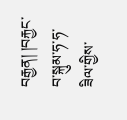བརྒྱན། །བརྐྱང་བ་སྐུམ་ཧ་ཧ་ཟིལ་གྱིས་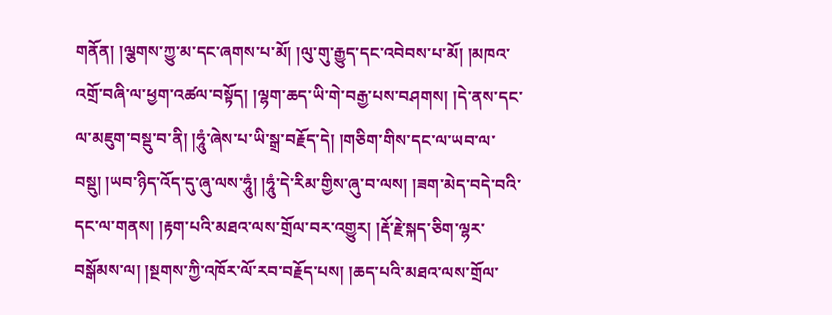གནོན། །ལྕགས་ཀྱུ་མ་དང་ཞགས་པ་མོ། །ལུ་གུ་རྒྱུད་དང་འབེབས་པ་མོ། །མཁའ་འགྲོ་བཞི་ལ་ཕྱག་འཚལ་བསྟོད། །ལྷག་ཆད་ཡི་གེ་བརྒྱ་པས་བཤགས། །དེ་ནས་དང་ལ་མཇུག་བསྡུ་བ་ནི། །ཧཱུཾ་ཞེས་པ་ཡི་སྒྲ་བརྗོད་དེ། །གཅིག་གིས་དང་ལ་ཡབ་ལ་བསྡུ། །ཡབ་ཉིད་འོད་དུ་ཞུ་ལས་ཧཱུཾ། །ཧཱུཾ་དེ་རིམ་གྱིས་ཞུ་བ་ལས། །ཟག་མེད་བདེ་བའི་དང་ལ་གནས། །རྟག་པའི་མཐའ་ལས་གྲོལ་བར་འགྱུར། །རྡོ་རྗེ་སྐད་ཅིག་ལྷར་བསྒོམས་ལ། །སྔགས་ཀྱི་འཁོར་ལོ་རབ་བརྗོད་པས། །ཆད་པའི་མཐའ་ལས་གྲོལ་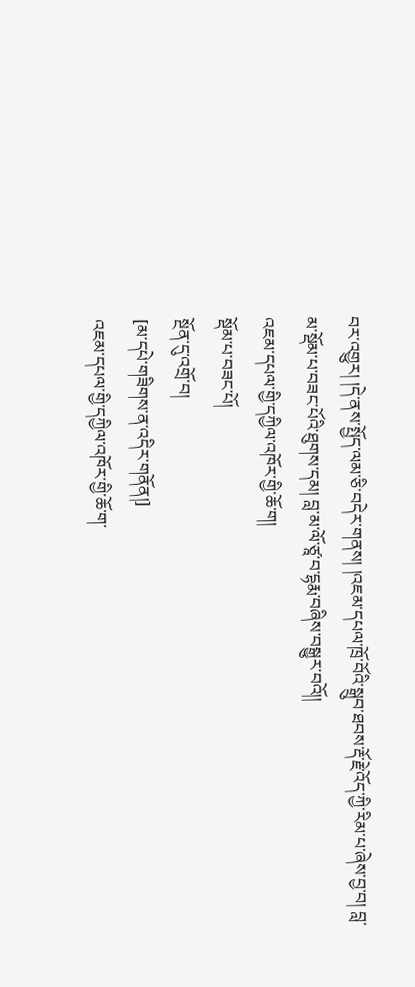བར་འགྱུར། །དེ་ནས་སྤྱོད་ལམ་ཅི་བདེར་གནས། །འཇམ་དཔལ་ཁྲོ་བོའི་སྒྲུབ་ཐབས་རྡོ་རྗེ་འོད་ཀྱི་རིམ་པ་ཞེས་བྱ་བ། བླ་མ་སྡོམ་པ་བཟང་པོའི་ཐུགས་དམ། བླ་མ་ལོ་ཙཱ་བ་དྷརྨ་བཞིས་བསྒྱུར་བའོ།།
འཇམ་དཔལ་གྱི་དཀྱིལ་འཁོར་གྱི་ཆོ་ག།
སྡོམ་པ་བཟང་པོ།
སྔོན་དུ་འགྲོ་བ།
[མ་དཔེ་གཟིགས་ན་འདིར་གནོན།]
འཇམ་དཔལ་གྱི་དཀྱིལ་འཁོར་གྱི་ཆོ་ག་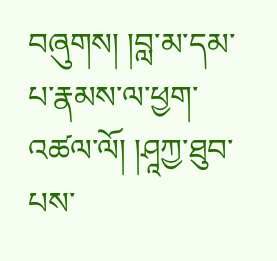བཞུགས། །བླ་མ་དམ་པ་རྣམས་ལ་ཕྱག་འཚལ་ལོ། །ཤཱཀྱ་ཐུབ་པས་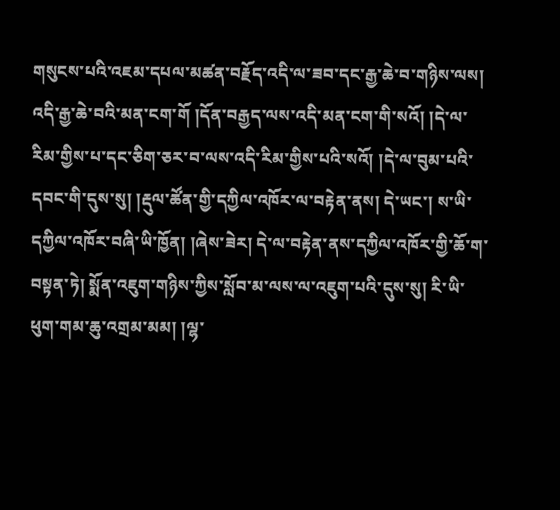གསུངས་པའི་འཇམ་དཔལ་མཚན་བརྗོད་འདི་ལ་ཟབ་དང་རྒྱ་ཆེ་བ་གཉིས་ལས། འདི་རྒྱ་ཆེ་བའི་མན་ངག་གོ །དོན་བརྒྱད་ལས་འདི་མན་ངག་གི་སའོ། །དེ་ལ་རིམ་གྱིས་པ་དང་ཅིག་ཅར་བ་ལས་འདི་རིམ་གྱིས་པའི་སའོ། །དེ་ལ་བུམ་པའི་དབང་གི་དུས་སུ། །རྡུལ་ཚོན་གྱི་དཀྱིལ་འཁོར་ལ་བརྟེན་ནས། དེ་ཡང་། ས་ཡི་དཀྱིལ་འཁོར་བཞི་ཡི་ཁྱོན། །ཞེས་ཟེར། དེ་ལ་བརྟེན་ནས་དཀྱིལ་འཁོར་གྱི་ཆོ་ག་བསྟན་ཏེ། སྨོན་འཇུག་གཉིས་ཀྱིས་སློབ་མ་ལས་ལ་འཇུག་པའི་དུས་སུ། རི་ཡི་ཕུག་གམ་ཆུ་འགྲམ་མམ། །ལྷ་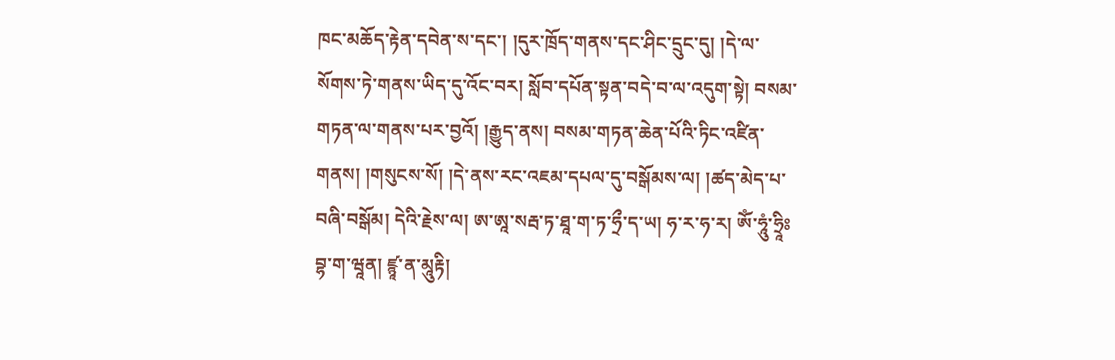ཁང་མཆོད་རྟེན་དབེན་ས་དང་། །དུར་ཁྲོད་གནས་དང་ཤིང་དྲུང་དུ། །དེ་ལ་སོགས་ཏེ་གནས་ཡིད་དུ་འོང་བར། སློབ་དཔོན་སྟན་བདེ་བ་ལ་འདུག་སྟེ། བསམ་གཏན་ལ་གནས་པར་བྱའོ། །རྒྱུད་ནས། བསམ་གཏན་ཆེན་པོའི་ཏིང་འཛིན་གནས། །གསུངས་སོ། །དེ་ནས་རང་འཇམ་དཔལ་དུ་བསྒོམས་ལ། །ཚད་མེད་པ་བཞི་བསྒོམ། དེའི་རྗེས་ལ། ཨ་ཨཱ་སརྦ་ཏ་ཐཱ་ག་ཏ་ཧྲྀ་ད་ཡ། ཧ་ར་ཧ་ར། ཨོཾ་ཧཱུཾ་ཧྲཱིཿབྷ་ག་ཝཱན། ཛྙཱ་ན་མཱུརྟི།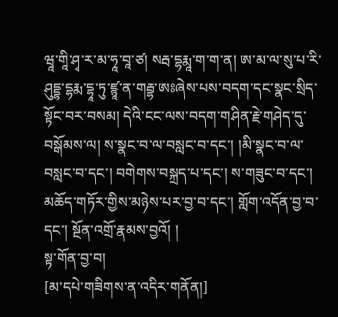ཝཱ་གཱི་ཤྭ་ར་མ་ཧཱ་བཱ་ཙ། སརྦ་དྷརྨཱ་ག་ག་ན། ཨ་མ་ལ་སུ་པ་རི་ཤུདྡྷ་དྷརྨ་དྷཱ་ཏུ་ཛྙཱ་ན་གརྦྷ་ཨཿཞེས་པས་བདག་དང་སྣང་སྲིད་སྟོང་བར་བསམ། དེའི་ངང་ལས་བདག་གཤིན་རྗེ་གཤེད་དུ་བསྒོམས་ལ། ས་སྣང་བ་ལ་བསླང་བ་དང་། །མི་སྣང་བ་ལ་བསླང་བ་དང་། བགེགས་བསྐྲད་པ་དང་། ས་གཟུང་བ་དང་། མཆོད་གཏོར་གྱིས་མཉེས་པར་བྱ་བ་དང་། གློག་འདོན་བྱ་བ་དང་། སྔོན་འགྲོ་རྣམས་བྱའོ། །
སྟ་གོན་བྱ་བ།
[མ་དཔེ་གཟིགས་ན་འདིར་གནོན།]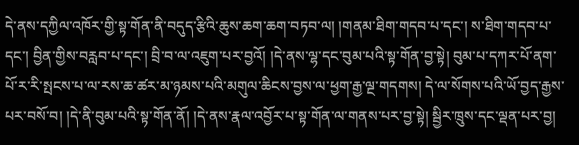དེ་ནས་དཀྱིལ་འཁོར་གྱི་སྟ་གོན་ནི་བདུད་རྩིའི་ཆུས་ཆག་ཆག་བཏབ་ལ། །གནམ་ཐིག་གདབ་པ་དང་། ས་ཐིག་གདབ་པ་དང་། བྱིན་གྱིས་བརླབ་པ་དང་། བྲི་བ་ལ་འཇུག་པར་བྱའོ། །དེ་ནས་ལྷ་དང་བུམ་པའི་སྟ་གོན་བྱ་སྟེ། བུམ་པ་དཀར་པོ་ནག་པོ་ར་རི་སྤངས་པ་ལ་རས་ཆ་ཚར་མ་ཉམས་པའི་མགུལ་ཆིངས་བྱས་ལ་ཕྱག་རྒྱ་ལྔ་གདགས། དེ་ལ་སོགས་པའི་ཡོ་བྱད་རྒྱས་པར་བསོ་བ། །དེ་ནི་བུམ་པའི་སྟ་གོན་ནོ། །དེ་ནས་རྣལ་འབྱོར་པ་སྟ་གོན་ལ་གནས་པར་བྱ་སྟེ། སྦྱིར་ཁྲུས་དང་ལྡན་པར་བྱ།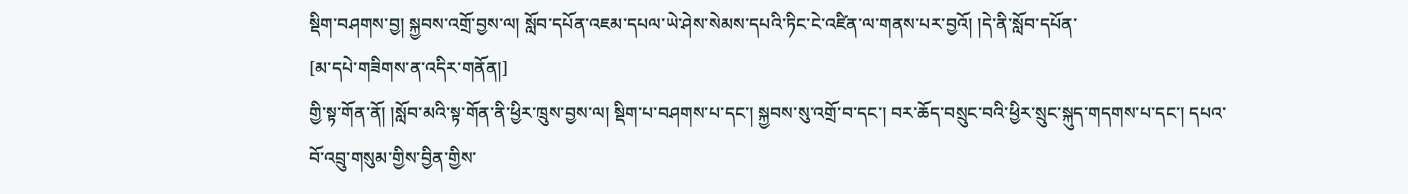སྡིག་བཤགས་བྱ། སྐྱབས་འགྲོ་བྱས་ལ། སློབ་དཔོན་འཇམ་དཔལ་ཡེ་ཤེས་སེམས་དཔའི་ཏིང་ངེ་འཛིན་ལ་གནས་པར་བྱའོ། །དེ་ནི་སློབ་དཔོན་
[མ་དཔེ་གཟིགས་ན་འདིར་གནོན།]
གྱི་སྟ་གོན་ནོ། །སློབ་མའི་སྟ་གོན་ནི་ཕྱིར་ཁྲུས་བྱས་ལ། སྡིག་པ་བཤགས་པ་དང་། སྐྱབས་སུ་འགྲོ་བ་དང་། བར་ཆོད་བསྲུང་བའི་ཕྱིར་སྲུང་སྐུད་གདགས་པ་དང་། དཔའ་བོ་འབྲུ་གསུམ་གྱིས་བྱིན་གྱིས་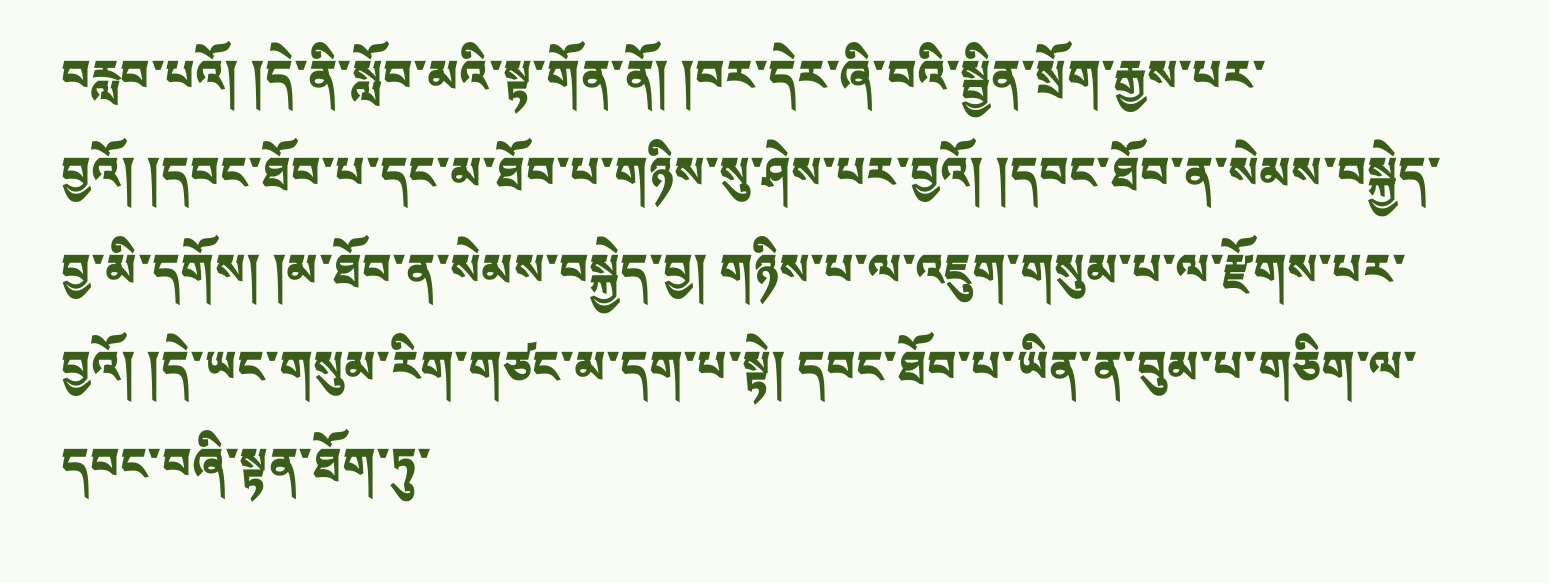བརླབ་པའོ། །དེ་ནི་སློབ་མའི་སྟ་གོན་ནོ། །བར་དེར་ཞི་བའི་སྦྱིན་སྲོག་རྒྱས་པར་བྱའོ། །དབང་ཐོབ་པ་དང་མ་ཐོབ་པ་གཉིས་སུ་ཤེས་པར་བྱའོ། །དབང་ཐོབ་ན་སེམས་བསྐྱེད་བྱ་མི་དགོས། །མ་ཐོབ་ན་སེམས་བསྐྱེད་བྱ། གཉིས་པ་ལ་འཇུག་གསུམ་པ་ལ་རྫོགས་པར་བྱའོ། །དེ་ཡང་གསུམ་རིག་གཙང་མ་དག་པ་སྟེ། དབང་ཐོབ་པ་ཡིན་ན་བུམ་པ་གཅིག་ལ་དབང་བཞི་སྟན་ཐོག་ཏུ་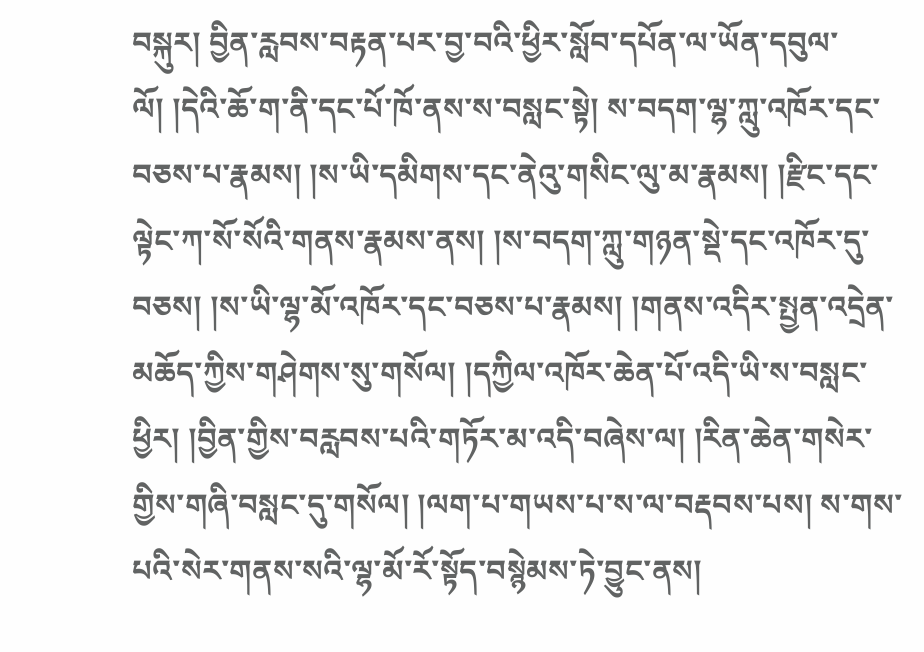བསྐུར། བྱིན་རླབས་བརྟན་པར་བྱ་བའི་ཕྱིར་སློབ་དཔོན་ལ་ཡོན་དབུལ་ལོ། །དེའི་ཆོ་ག་ནི་དང་པོ་ཁོ་ནས་ས་བསླང་སྟེ། ས་བདག་ལྷ་ཀླུ་འཁོར་དང་བཅས་པ་རྣམས། །ས་ཡི་དམིགས་དང་ནེའུ་གསིང་ལུ་མ་རྣམས། །རྫིང་དང་ལྟེང་ཀ་སོ་སོའི་གནས་རྣམས་ནས། །ས་བདག་ཀླུ་གཉན་སྡེ་དང་འཁོར་དུ་བཅས། །ས་ཡི་ལྷ་མོ་འཁོར་དང་བཅས་པ་རྣམས། །གནས་འདིར་སྤྱན་འདྲེན་མཆོད་ཀྱིས་གཤེགས་སུ་གསོལ། །དཀྱིལ་འཁོར་ཆེན་པོ་འདི་ཡི་ས་བསླང་ཕྱིར། །བྱིན་གྱིས་བརླབས་པའི་གཏོར་མ་འདི་བཞེས་ལ། །རིན་ཆེན་གསེར་གྱིས་གཞི་བསླང་དུ་གསོལ། །ལག་པ་གཡས་པ་ས་ལ་བརྡབས་པས། ས་གས་པའི་སེར་གནས་སའི་ལྷ་མོ་རོ་སྟོད་བསྙེམས་ཏེ་བྱུང་ནས།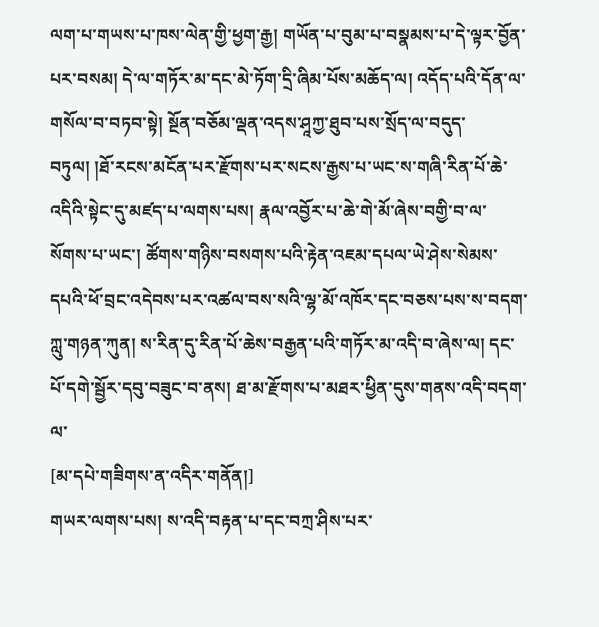ལག་པ་གཡས་པ་ཁས་ལེན་གྱི་ཕྱག་རྒྱ། གཡོན་པ་བུམ་པ་བསྣམས་པ་དེ་ལྟར་བྱོན་པར་བསམ། དེ་ལ་གཏོར་མ་དང་མེ་ཏོག་དྲི་ཞིམ་པོས་མཆོད་ལ། འདོད་པའི་དོན་ལ་གསོལ་བ་བཏབ་སྟེ། སྔོན་བཅོམ་ལྡན་འདས་ཤཱཀྱ་ཐུབ་པས་སྲོད་ལ་བདུད་བཏུལ། །ཐོ་རངས་མངོན་པར་རྫོགས་པར་སངས་རྒྱས་པ་ཡང་ས་གཞི་རིན་པོ་ཆེ་འདིའི་སྟེང་དུ་མཛད་པ་ལགས་པས། རྣལ་འབྱོར་པ་ཆེ་གེ་མོ་ཞེས་བགྱི་བ་ལ་སོགས་པ་ཡང་། ཚོགས་གཉིས་བསགས་པའི་རྟེན་འཇམ་དཔལ་ཡེ་ཤེས་སེམས་དཔའི་ཕོ་བྲང་འདེབས་པར་འཚལ་བས་སའི་ལྷ་མོ་འཁོར་དང་བཅས་པས་ས་བདག་ཀླུ་གཉན་ཀུན། ས་རིན་དུ་རིན་པོ་ཆེས་བརྒྱན་པའི་གཏོར་མ་འདི་བ་ཞེས་ལ། དང་པོ་དགེ་སྦྱོར་དབུ་བཟུང་བ་ནས། ཐ་མ་རྫོགས་པ་མཐར་ཕྱིན་དུས་གནས་འདི་བདག་ལ་
[མ་དཔེ་གཟིགས་ན་འདིར་གནོན།]
གཡར་ལགས་པས། ས་འདི་བརྟན་པ་དང་བཀྲ་ཤིས་པར་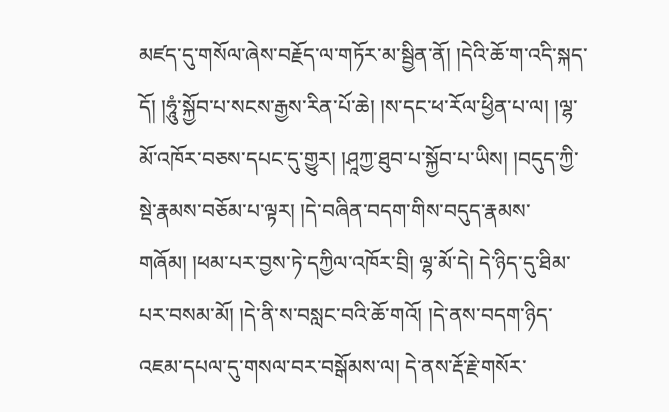མཛད་དུ་གསོལ་ཞེས་བརྗོད་ལ་གཏོར་མ་སྦྱིན་ནོ། །དེའི་ཆོ་ག་འདི་སྐད་དོ། །ཧཱུཾ་སྐྱོབ་པ་སངས་རྒྱས་རིན་པོ་ཆེ། །ས་དང་ཕ་རོལ་ཕྱིན་པ་ལ། །ལྷ་མོ་འཁོར་བཅས་དཔང་དུ་གྱུར། །ཤཱཀྱ་ཐུབ་པ་སྐྱོབ་པ་ཡིས། །བདུད་ཀྱི་སྡེ་རྣམས་བཅོམ་པ་ལྟར། །དེ་བཞིན་བདག་གིས་བདུད་རྣམས་གཞོམ། །ཕམ་པར་བྱས་ཏེ་དཀྱིལ་འཁོར་བྲི། ལྷ་མོ་དེ། དེ་ཉིད་དུ་ཐིམ་པར་བསམ་མོ། །དེ་ནི་ས་བསླང་བའི་ཆོ་གའོ། །དེ་ནས་བདག་ཉིད་འཇམ་དཔལ་དུ་གསལ་བར་བསྒོམས་ལ། དེ་ནས་རྡོ་རྗེ་གསོར་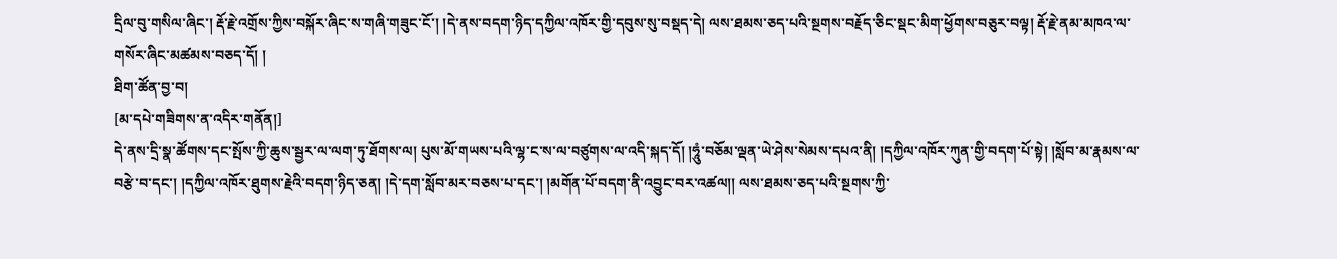དྲིལ་བུ་གསིལ་ཞིང་། རྡོ་རྗེ་འགྲོས་ཀྱིས་བསྐོར་ཞིང་ས་གཞི་གཟུང་ངོ་། །དེ་ནས་བདག་ཉིད་དཀྱིལ་འཁོར་གྱི་དབུས་སུ་བསྡད་དེ། ལས་ཐམས་ཅད་པའི་སྔགས་བརྗོད་ཅིང་སྡང་མིག་ཕྱོགས་བཅུར་བལྟ། རྡོ་རྗེ་ནམ་མཁའ་ལ་གསོར་ཞིང་མཚམས་བཅད་དོ། །
ཐིག་ཚོན་བྱ་བ།
[མ་དཔེ་གཟིགས་ན་འདིར་གནོན།]
དེ་ནས་དྲི་སྣ་ཚོགས་དང་སྤོས་ཀྱི་ཆུས་སྦྱར་ལ་ལག་ཏུ་ཐོགས་ལ། པུས་མོ་གཡས་པའི་ལྷ་ང་ས་ལ་བཙུགས་ལ་འདི་སྐད་དོ། །ཧཱུཾ་བཅོམ་ལྡན་ཡེ་ཤེས་སེམས་དཔའ་ནི། །དཀྱིལ་འཁོར་ཀུན་གྱི་བདག་པོ་སྟེ། །སློབ་མ་རྣམས་ལ་བརྩེ་བ་དང་། །དཀྱིལ་འཁོར་ཐུགས་རྗེའི་བདག་ཉིད་ཅན། །དེ་དག་སློབ་མར་བཅས་པ་དང་། །མགོན་པོ་བདག་ནི་འབྱུང་བར་འཚལ།། ལས་ཐམས་ཅད་པའི་སྔགས་ཀྱི་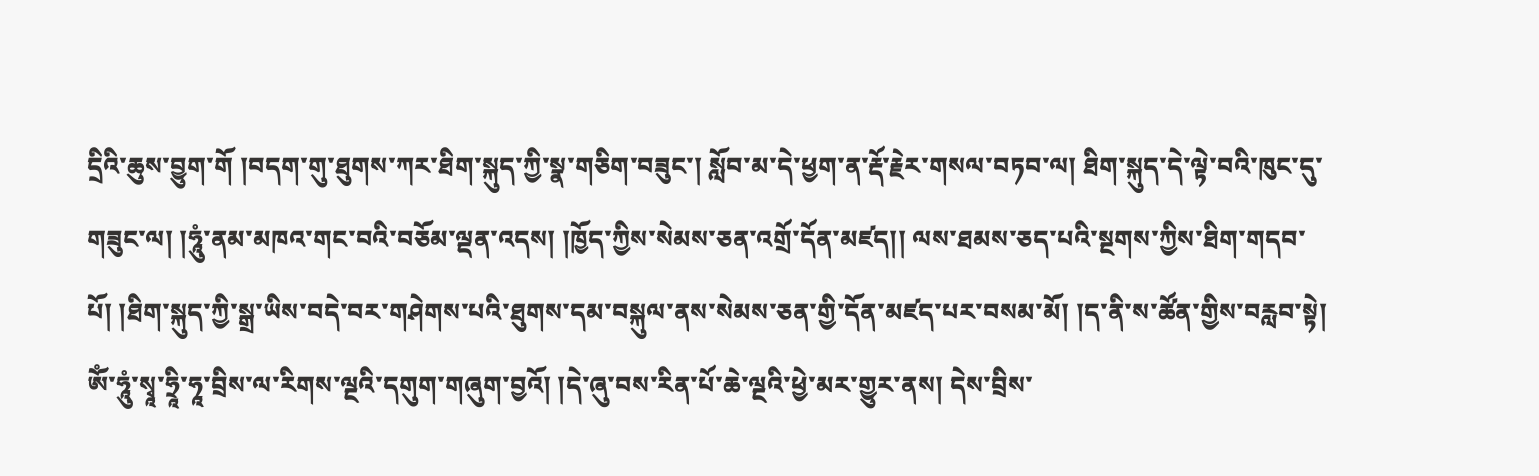དྲིའི་ཆུས་བྱུག་གོ །བདག་གུ་ཐུགས་ཀར་ཐིག་སྐུད་ཀྱི་སྣ་གཅིག་བཟུང་། སློབ་མ་དེ་ཕྱག་ན་རྡོ་རྗེར་གསལ་བཏབ་ལ། ཐིག་སྐུད་དེ་ལྟེ་བའི་ཁུང་དུ་གཟུང་ལ། །ཧཱུཾ་ནམ་མཁའ་གང་བའི་བཅོམ་ལྡན་འདས། །ཁྱོད་ཀྱིས་སེམས་ཅན་འགྲོ་དོན་མཛད།། ལས་ཐམས་ཅད་པའི་སྔགས་ཀྱིས་ཐིག་གདབ་པོ། །ཐིག་སྐུད་ཀྱི་སྒྲ་ཡིས་བདེ་བར་གཤེགས་པའི་ཐུགས་དམ་བསྐུལ་ནས་སེམས་ཅན་གྱི་དོན་མཛད་པར་བསམ་མོ། །ད་ནི་ས་ཚོན་གྱིས་བརླབ་སྟེ། ཨོཾ་ཧཱུཾ་སྭཱ་ཧྲཱི་ཧཱ་བྲིས་ལ་རིགས་ལྔའི་དགུག་གཞུག་བྱའོ། །དེ་ཞུ་བས་རིན་པོ་ཆེ་ལྔའི་ཕྱེ་མར་གྱུར་ནས། དེས་བྲིས་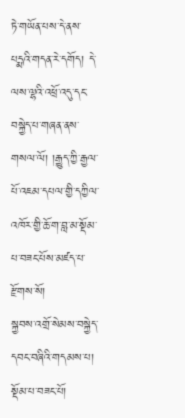ཏེ་གཡོན་པས་དེ་ནས་པདྨའི་གདན་རེ་དགོད། དེ་ལས་ལྷའི་འཕྲོ་འདུ་དང་བསྐྱེད་པ་གཞན་ནས་གསལ་ལོ། །རྒྱུད་ཀྱི་རྒྱལ་པོ་འཇམ་དཔལ་གྱི་དཀྱིལ་འཁོར་གྱི་ཆོ་ག་བླ་མ་སྡོམ་པ་བཟང་པོས་མཛད་པ་རྫོགས་སོ།
སྐྱབས་འགྲོ་སེམས་བསྐྱེད་དབང་བཞིའི་གདམས་པ།
སྡོམ་པ་བཟང་པོ།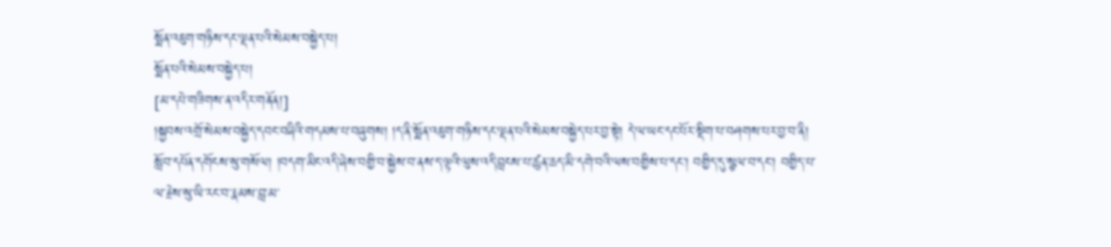སྨོན་འཇུག་གཉིས་དང་ལྡན་པའི་སེམས་བསྐྱེད་པ།
སྨོན་པའི་སེམས་བསྐྱེད་པ།
[མ་དཔེ་གཟིགས་ན་འདིར་གནོན།]
།སྐྱབས་འགྲོ་སེམས་བསྐྱེད་དབང་བཞིའི་གདམས་པ་བཞུགས། །ད་ནི་སྨོན་འཇུག་གཉིས་དང་ལྡན་པའི་སེམས་བསྐྱེད་པར་བྱ་སྟེ། དེ་ལ་ཡང་དང་པོར་སྡིག་པ་བཤགས་པར་བྱ་བ་ནི། སློབ་དཔོན་དགོངས་སུ་གསོལ། །བདག་མིང་འདི་ཞེས་བགྱི་བ་སྐྱེས་བ་ནས་ད་ལྟའི་ལུས་འདི་བླངས་པ་ཚུན་ཆད་མི་དགེ་བའི་ལས་བགྱིས་པ་དང་། བགྱིད་དུ་སྩལ་བ་དང་། བགྱིད་པ་ལ་རྗེས་སུ་ཡི་རང་བ་རྣམས་བླ་མ་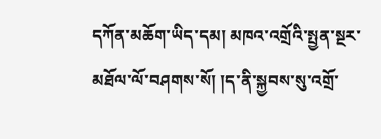དཀོན་མཆོག་ཡིད་དམ། མཁའ་འགྲོའི་སྤྱན་སྔར་མཐོལ་ལོ་བཤགས་སོ། །ད་ནི་སྐྱབས་སུ་འགྲོ་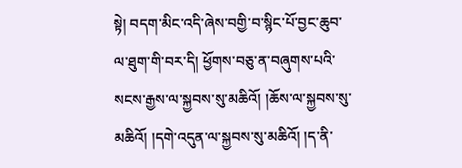སྟེ། བདག་མིང་འདི་ཞེས་བགྱི་བ་སྙིང་པོ་བྱང་ཆུབ་ལ་ཐུག་གི་བར་དི། ཕྱོགས་བཅུ་ན་བཞུགས་པའི་སངས་རྒྱས་ལ་སྐྱབས་སུ་མཆིའོ། །ཆོས་ལ་སྐྱབས་སུ་མཆིའོ། །དགེ་འདུན་ལ་སྐྱབས་སུ་མཆིའོ། །ད་ནི་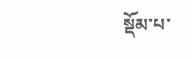སྡོམ་པ་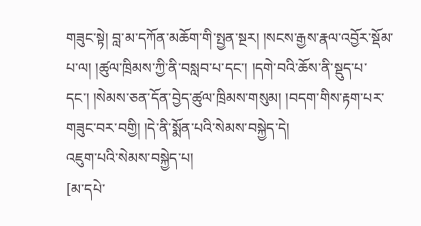གཟུང་སྟེ། བླ་མ་དཀོན་མཆོག་གི་སྤྱན་སྔར། །སངས་རྒྱས་རྣལ་འབྱོར་སྡོམ་པ་ལ། །ཚུལ་ཁྲིམས་ཀྱི་ནི་བསླབ་པ་དང་། །དགེ་བའི་ཆོས་ནི་སྡུད་པ་དང་། །སེམས་ཅན་དོན་བྱེད་ཚུལ་ཁྲིམས་གསུམ། །བདག་གིས་རྟག་པར་གཟུང་བར་བགྱི། །དེ་ནི་སྨོན་པའི་སེམས་བསྐྱེད་དེ།
འཇུག་པའི་སེམས་བསྐྱེད་པ།
[མ་དཔེ་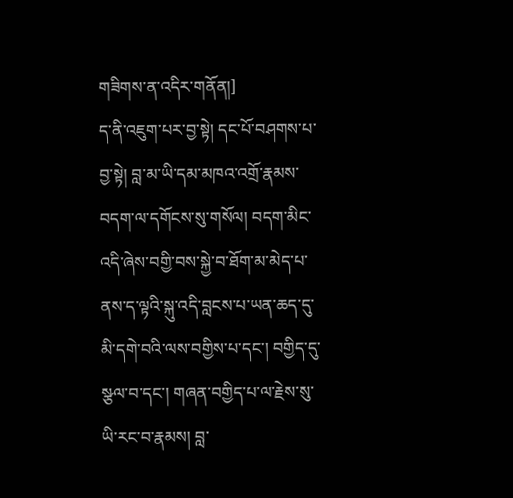གཟིགས་ན་འདིར་གནོན།]
ད་ནི་འཇུག་པར་བྱ་སྟེ། དང་པོ་བཤགས་པ་བྱ་སྟེ། བླ་མ་ཡི་དམ་མཁའ་འགྲོ་རྣམས་བདག་ལ་དགོངས་སུ་གསོལ། བདག་མིང་འདི་ཞེས་བགྱི་བས་སྐྱེ་བ་ཐོག་མ་མེད་པ་ནས་ད་ལྟའི་སྐུ་འདི་བླངས་པ་ཡན་ཆད་དུ་མི་དགེ་བའི་ལས་བགྱིས་པ་དང་། བགྱིད་དུ་སྩལ་བ་དང་། གཞན་བགྱིད་པ་ལ་རྗེས་སུ་ཡི་རང་བ་རྣམས། བླ་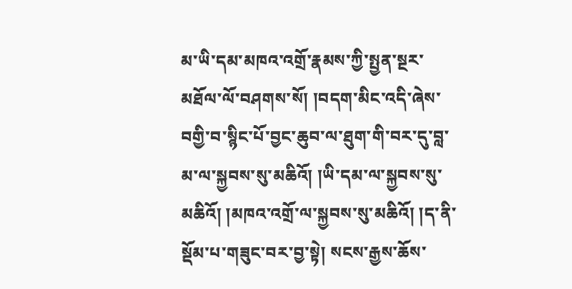མ་ཡི་དམ་མཁའ་འགྲོ་རྣམས་ཀྱི་སྤྱན་སྔར་མཐོལ་ལོ་བཤགས་སོ། །བདག་མིང་འདི་ཞེས་བགྱི་བ་སྙིང་པོ་བྱང་ཆུབ་ལ་ཐུག་གི་བར་དུ་བླ་མ་ལ་སྐྱབས་སུ་མཆིའོ། །ཡི་དམ་ལ་སྐྱབས་སུ་མཆིའོ། །མཁའ་འགྲོ་ལ་སྐྱབས་སུ་མཆིའོ། །ད་ནི་སྡོམ་པ་གཟུང་བར་བྱ་སྟེ། སངས་རྒྱས་ཆོས་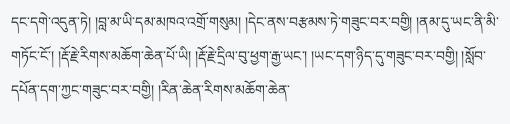དང་དགེ་འདུན་ཏེ། །བླ་མ་ཡི་དམ་མཁའ་འགྲོ་གསུམ། །དེང་ནས་བརྩམས་ཏེ་གཟུང་བར་བགྱི། །ནམ་དུ་ཡང་ནི་མི་གཏོང་ངོ་། །རྡོ་རྗེ་རིགས་མཆོག་ཆེན་པོ་ཡི། །རྡོ་རྗེ་དྲིལ་བུ་ཕྱག་རྒྱ་ཡང་། །ཡང་དག་ཉིད་དུ་གཟུང་བར་བགྱི། །སློབ་དཔོན་དག་ཀྱང་གཟུང་བར་བགྱི། །རིན་ཆེན་རིགས་མཆོག་ཆེན་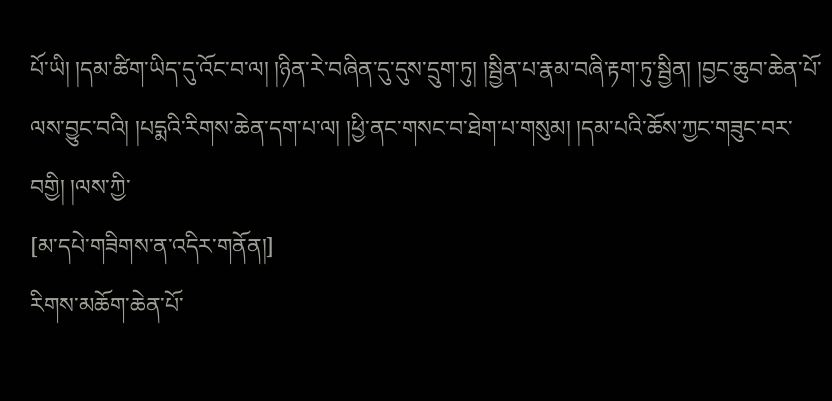པོ་ཡི། །དམ་ཚིག་ཡིད་དུ་འོང་བ་ལ། །ཉིན་རེ་བཞིན་དུ་དུས་དྲུག་ཏུ། །སྦྱིན་པ་རྣམ་བཞི་རྟག་ཏུ་སྦྱིན། །བྱང་ཆུབ་ཆེན་པོ་ལས་བྱུང་བའི། །པདྨའི་རིགས་ཆེན་དག་པ་ལ། །ཕྱི་ནང་གསང་བ་ཐེག་པ་གསུམ། །དམ་པའི་ཆོས་ཀྱང་གཟུང་བར་བགྱི། །ལས་ཀྱི་
[མ་དཔེ་གཟིགས་ན་འདིར་གནོན།]
རིགས་མཆོག་ཆེན་པོ་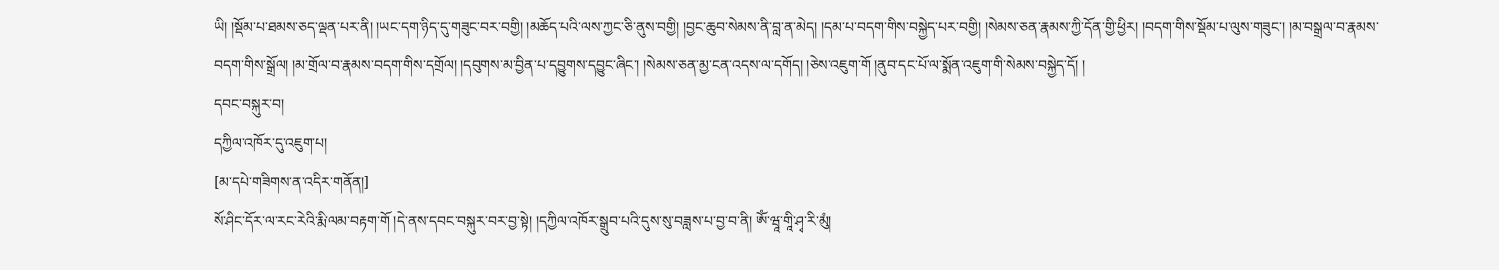ཡི། །སྡོམ་པ་ཐམས་ཅད་ལྡན་པར་ནི། །ཡང་དག་ཉིད་དུ་གཟུང་བར་བགྱི། །མཆོད་པའི་ལས་ཀྱང་ཅི་ནུས་བགྱི། །བྱང་ཆུབ་སེམས་ནི་བླ་ན་མེད། །དམ་པ་བདག་གིས་བསྐྱེད་པར་བགྱི། །སེམས་ཅན་རྣམས་ཀྱི་དོན་གྱི་ཕྱིར། །བདག་གིས་སྡོམ་པ་ལུས་གཟུང་། །མ་བསྒྲལ་བ་རྣམས་བདག་གིས་སྒྲོལ། །མ་གྲོལ་བ་རྣམས་བདག་གིས་དགྲོལ། །དབུགས་མ་བྱིན་པ་དབྱུགས་དབྱུང་ཞིང་། །སེམས་ཅན་མྱ་ངན་འདས་ལ་དགོད། །ཅེས་འཇུག་གོ །ནུབ་དང་པོ་ལ་སྨོན་འཇུག་གི་སེམས་བསྐྱེད་དོ། །
དབང་བསྐུར་བ།
དཀྱིལ་འཁོར་དུ་འཇུག་པ།
[མ་དཔེ་གཟིགས་ན་འདིར་གནོན།]
སོ་ཤིང་དོར་ལ་རང་རེའི་རྨི་ལམ་བརྟག་གོ །དེ་ནས་དབང་བསྐུར་བར་བྱ་སྟེ། །དཀྱིལ་འཁོར་སྒྲུབ་པའི་དུས་སུ་བཟླས་པ་བྱ་བ་ནི། ཨོཾ་ཝཱ་གཱི་ཤྭ་རི་མུཾ།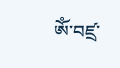ཨོཾ་བཛྲ་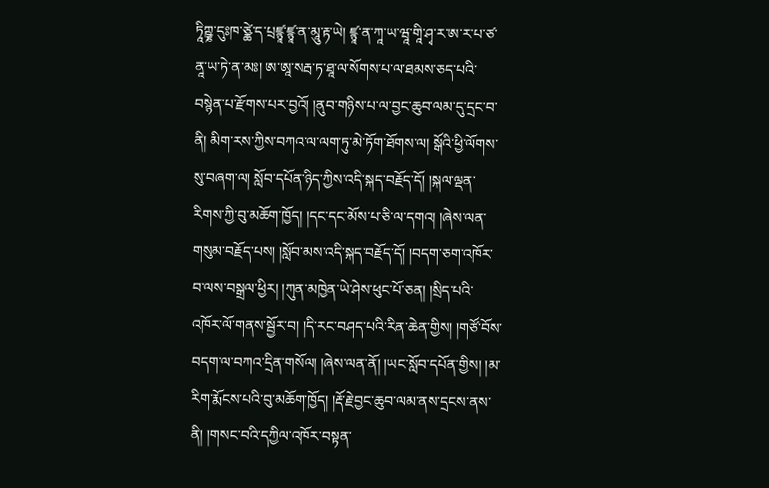ཏཱིཀྵྞ་དུཿཁ་ཙྪེ་ད་པྲཛྙཱ་ཛྙཱ་ན་མཱུ་རྟ་ཡེ། ཛྙཱ་ན་ཀཱ་ཡ་ཝཱ་གཱི་ཤྭ་ར་ཨ་ར་པ་ཙ་ནཱ་ཡ་ཏེ་ན་མཿ། ཨ་ཨཱ་སརྦ་ཏ་ཐཱ་ལ་སོགས་པ་ལ་ཐམས་ཅད་པའི་བསྙེན་པ་རྫོགས་པར་བྱའོ། །ནུབ་གཉིས་པ་ལ་བྱང་ཆུབ་ལམ་དུ་དྲང་བ་ནི། མིག་རས་ཀྱིས་བཀའ་ལ་ལག་ཏུ་མེ་ཏོག་ཐོགས་ལ། སྒོའི་ཕྱི་ལོགས་སུ་བཞག་ལ། སློབ་དཔོན་ཉིད་ཀྱིས་འདི་སྐད་བརྗོད་དོ། །སྐལ་ལྡན་རིགས་ཀྱི་བུ་མཆོག་ཁྱོད། །དང་དང་མོས་པ་ཅི་ལ་དགའ། །ཞེས་ལན་གསུམ་བརྗོད་པས། །སློབ་མས་འདི་སྐད་བརྗོད་དོ། །བདག་ཅག་འཁོར་བ་ལས་བསྒྲལ་ཕྱིར། །ཀུན་མཁྱེན་ཡེ་ཤེས་ཕུང་པོ་ཅན། །སྲིད་པའི་འཁོར་ལོ་གནས་སྦྱོར་བ། །དི་རང་བཤད་པའི་རིན་ཆེན་གྱིས། །གཙོ་བོས་བདག་ལ་བཀའ་དྲིན་གསོལ། །ཞེས་ལན་ནོ། །ཡང་སློབ་དཔོན་གྱིས། །མ་རིག་རྨོངས་པའི་བུ་མཆོག་ཁྱོད། །རྡོ་རྗེ་བྱང་ཆུབ་ལམ་ནས་དྲངས་ནས་ནི། །གསང་བའི་དཀྱིལ་འཁོར་བསྟན་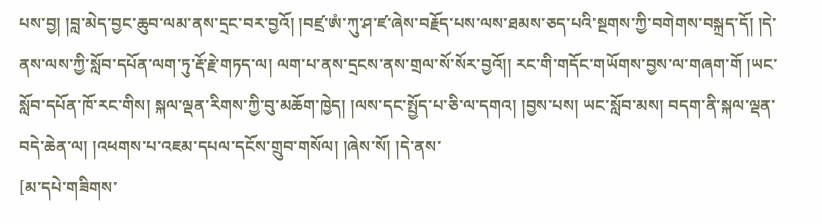པས་བྱ། །བླ་མེད་བྱང་ཆུབ་ལམ་ནས་དྲང་བར་བྱའོ། །བཛྲ་ཨཾ་ཀུ་ཤ་ཛ་ཞེས་བརྗོད་པས་ལས་ཐམས་ཅད་པའི་སྔགས་ཀྱི་བགེགས་བསྐྲད་དོ། །དེ་ནས་ལས་ཀྱི་སློབ་དཔོན་ལག་ཏུ་རྡོ་རྗེ་གཏད་ལ། ལག་པ་ནས་དྲངས་ནས་གྲལ་སོ་སོར་བྱའོ།། རང་གི་གདོང་གཡོགས་བྱས་ལ་གཞག་གོ །ཡང་སློབ་དཔོན་ཁོ་རང་གིས། སྐལ་ལྡན་རིགས་ཀྱི་བུ་མཆོག་ཁྱེད། །ལས་དང་སྤྱོད་པ་ཅི་ལ་དགའ། །བྱས་པས། ཡང་སློབ་མས། བདག་ནི་སྐལ་ལྡན་བདེ་ཆེན་ལ། །འཕགས་པ་འཇམ་དཔལ་དངོས་གྲུབ་གསོལ། །ཞེས་སོ། །དེ་ནས་
[མ་དཔེ་གཟིགས་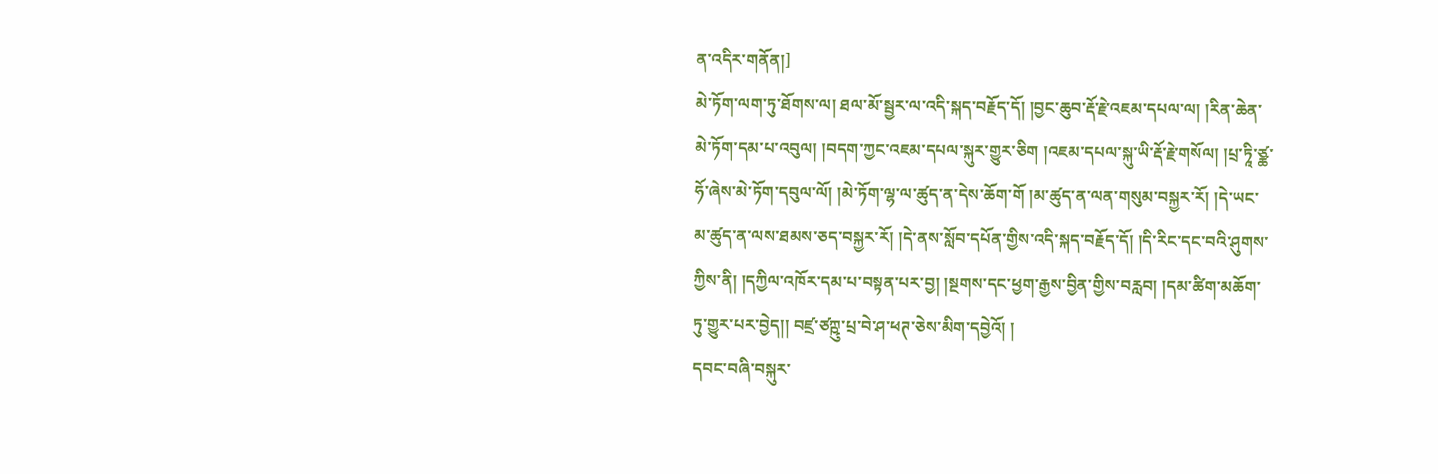ན་འདིར་གནོན།]
མེ་ཏོག་ལག་ཏུ་ཐོགས་ལ། ཐལ་མོ་སྦྱར་ལ་འདི་སྐད་བརྗོད་དོ། །བྱང་ཆུབ་རྡོ་རྗེ་འཇམ་དཔལ་ལ། །རིན་ཆེན་མེ་ཏོག་དམ་པ་འབུལ། །བདག་ཀྱང་འཇམ་དཔལ་སྐུར་གྱུར་ཅིག །འཇམ་དཔལ་སྐུ་ཡི་རྡོ་རྗེ་གསོལ། །པྲ་ཏཱི་ཙྪ་ཧོ་ཞེས་མེ་ཏོག་དབུལ་ལོ། །མེ་ཏོག་ལྷ་ལ་ཚུད་ན་དེས་ཆོག་གོ །མ་ཚུད་ན་ལན་གསུམ་བསྐྱར་རོ། །དེ་ཡང་མ་ཚུད་ན་ལས་ཐམས་ཅད་བསྐྱར་རོ། །དེ་ནས་སློབ་དཔོན་གྱིས་འདི་སྐད་བརྗོད་དོ། །དི་རིང་དང་བའི་ཤུགས་ཀྱིས་ནི། །དཀྱིལ་འཁོར་དམ་པ་བསྟན་པར་བྱ། །སྔགས་དང་ཕྱག་རྒྱས་བྱིན་གྱིས་བརླབ། །དམ་ཚིག་མཆོག་ཏུ་གྱུར་པར་བྱེད།། བཛྲ་ཙཀྵུ་པྲ་བེ་ཤ་ཕཊ་ཅེས་མིག་དབྱེའོ། །
དབང་བཞི་བསྐུར་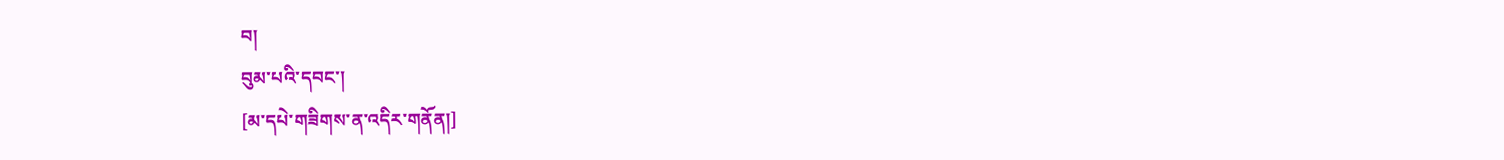བ།
བུམ་པའི་དབང་།
[མ་དཔེ་གཟིགས་ན་འདིར་གནོན།]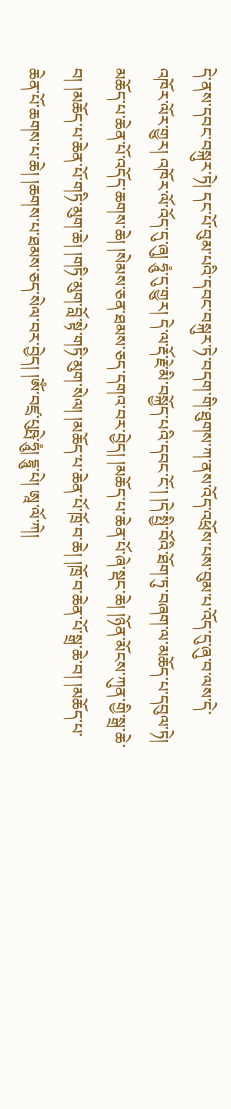དེ་ནས་དབང་བསྐུར་ཏེ། དང་པོ་བུམ་པའི་དབང་བསྐུར་ཏེ་བདག་གི་ཐུགས་ཀ་ནས་འོད་འཕྲོས་པས་བུམ་པ་འོད་དུ་ཞུ་བ་ལས་དེ་འཁོར་ལོར་གྱུར། འཁོར་ལོ་འོད་དུ་ཞུ། ཧཱུཾ་དུ་གྱུར། དེ་ལ་རྡོ་རྗེ་མི་བསྐྱོད་པའི་དབང་ངོ་། །དེ་སྤྱི་བོའི་ཐོག་ཏུ་བཞག་ལ་མཆོད་པ་དབུལ་ཏེ། མཆོད་པ་ཆེན་པོ་འདོད་ཆགས་ཆེ། །སེམས་ཅན་ཐམས་ཅད་དགའ་བར་བྱེད། །མཆོད་པ་ཆེན་པོ་ཞེ་སྡང་ཆེ། །ཉོན་མོངས་ཀུན་གྱི་སྒྲ་ཆེ་བ། །མཆོད་པ་ཆེན་པོ་གཏི་མུག་ཆེ། །གཏི་མུག་བློ་སྟེ་གཏི་མུག་སེལ། །མཆོད་པ་ཆེན་པོ་ཁྲོ་བ་ཆེ། །ཁྲོ་བ་ཆེན་པོ་སྒྲ་ཆེ་བ། །མཆོད་པ་ཆེན་པོ་ཆགས་པ་ཆེ། །ཆགས་པ་ཐམས་ཅད་སེལ་བར་བྱེད། །ཨོཾ་བཛྲ་པུཥྤེ་ཧཱུཾ། དྷཱུ་པེ། ཨཱ་ལོ་ཀེ།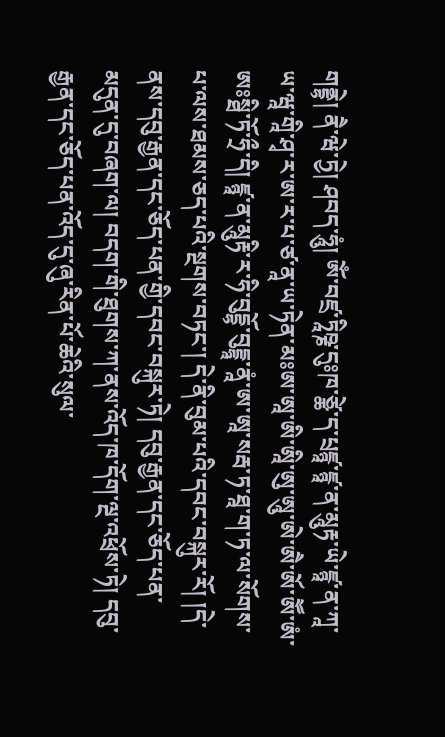གནྡྷེ། ནཻ་ཝེ་ཏྱེ། ཤབད་ཧཱུཾ། ཨོཾ་བཛྲ་ཏཱིཥྞ་དུཿཁ་ཙྪེ་ད་པྲཛྙཱ་ཛྙཱ་ན་མཱུརྟ་ཡེ་ཛྙཱ་ན་ཀཱ་ཡ་ཝཱ་གཱི་ཤྭ་ར་ཨ་ར་པ་ཙ་ནཱ་ཡ་ཏེན་མཿཨ་ཨཱ་ཨི་ཨཱི་ཨུ་ཨཱུ་ཨེ་ཨཻ་ཨོ་ཨཽ་ཨཾ་ཨཿསྠི་ཏོ་ཧྲྀ་དི། ཛྙཱ་ན་མཱུརྟི་ར་ཧི་བུདྡྷོ་བུདྡྷཱ་ནཱཾ་ཨ་ཨཱ་སརྦ་ཏ་ཐཱ་ག་ཏ་ལ་སོགས་པ་ལས་ཐམས་ཅད་པའི་སྔགས་བཏང་། དེ་ནི་བུམ་པའི་དབང་བསྐུར་རོ། །དེ་ནས་དབུ་རྒྱན་དང་ཅོད་པན་གྱི་དབང་བསྐུར་ཏེ། དབུ་རྒྱན་དང་ཅོད་པན་མདུན་དུ་བཞག་ལ། བདག་གི་ཐུགས་ཀ་ནས་འོད་ཁ་དོག་ལྔ་འཕྲོས་ཏེ། དབུ་རྒྱན་དང་ཅོད་པན་འོད་དུ་ཞུ་རིན་པོ་ཆེའི་སུལ་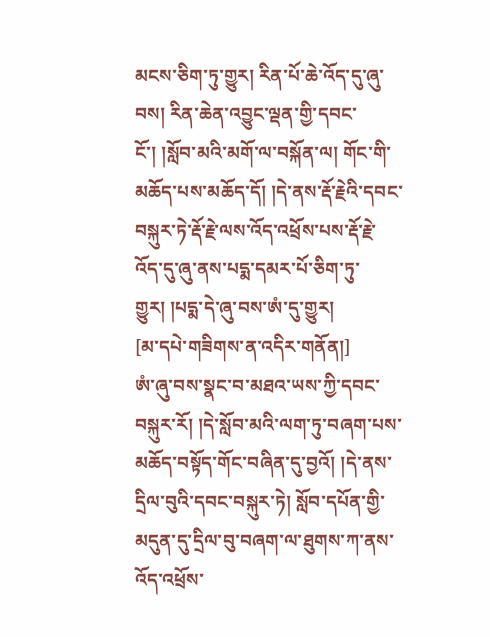མངས་ཅིག་ཏུ་གྱུར། རིན་པོ་ཆེ་འོད་དུ་ཞུ་བས། རིན་ཆེན་འབྱུང་ལྡན་གྱི་དབང་ངོ་། །སློབ་མའི་མགོ་ལ་བསྐོན་ལ། གོང་གི་མཆོད་པས་མཆོད་དོ། །དེ་ནས་རྡོ་རྗེའི་དབང་བསྐུར་ཏེ་རྡོ་རྗེ་ལས་འོད་འཕྲོས་པས་རྡོ་རྗེ་འོད་དུ་ཞུ་ནས་པདྨ་དམར་པོ་ཅིག་ཏུ་གྱུར། །པདྨ་དེ་ཞུ་བས་ཨཾ་དུ་གྱུར།
[མ་དཔེ་གཟིགས་ན་འདིར་གནོན།]
ཨཾ་ཞུ་བས་སྣང་བ་མཐའ་ཡས་ཀྱི་དབང་བསྐུར་རོ། །དེ་སློབ་མའི་ལག་ཏུ་བཞག་པས་མཆོད་བསྟོད་གོང་བཞིན་དུ་བྱའོ། །དེ་ནས་དྲིལ་བུའི་དབང་བསྐུར་ཏེ། སློབ་དཔོན་གྱི་མདུན་དུ་དྲིལ་བུ་བཞག་ལ་ཐུགས་ཀ་ནས་འོད་འཕྲོས་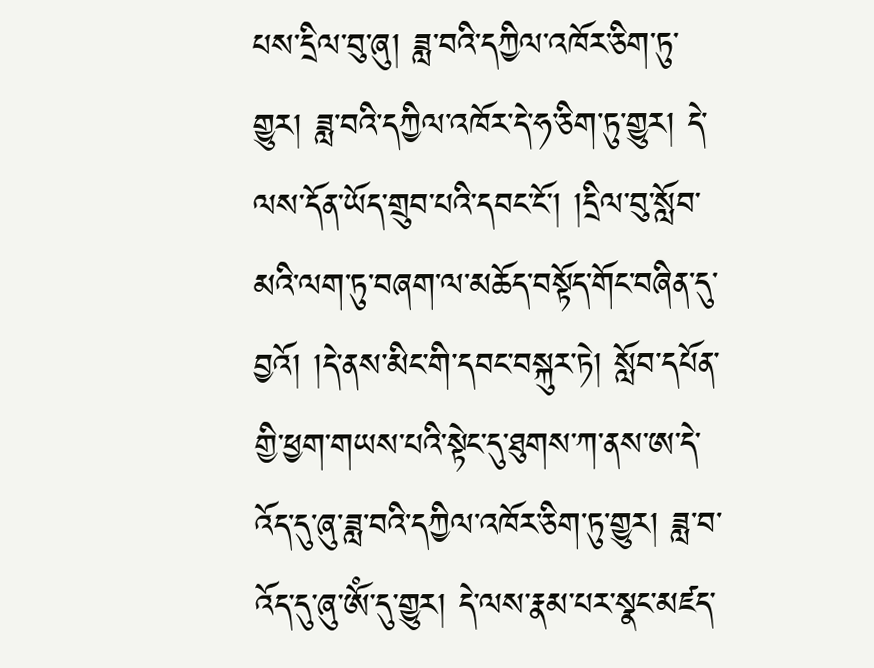པས་དྲིལ་བུ་ཞུ། ཟླ་བའི་དཀྱིལ་འཁོར་ཅིག་ཏུ་གྱུར། ཟླ་བའི་དཀྱིལ་འཁོར་དེ་ཧ་ཅིག་ཏུ་གྱུར། དེ་ལས་དོན་ཡོད་གྲུབ་པའི་དབང་ངོ་། །དྲིལ་བུ་སློབ་མའི་ལག་ཏུ་བཞག་ལ་མཆོད་བསྟོད་གོང་བཞིན་དུ་བྱའོ། །དེ་ནས་མིང་གི་དབང་བསྐུར་ཏེ། སློབ་དཔོན་གྱི་ཕྱག་གཡས་པའི་སྟེང་དུ་ཐུགས་ཀ་ནས་ཨ་དེ་འོད་དུ་ཞུ་ཟླ་བའི་དཀྱིལ་འཁོར་ཅིག་ཏུ་གྱུར། ཟླ་བ་འོད་དུ་ཞུ་ཨོཾ་དུ་གྱུར། དེ་ལས་རྣམ་པར་སྣང་མཛད་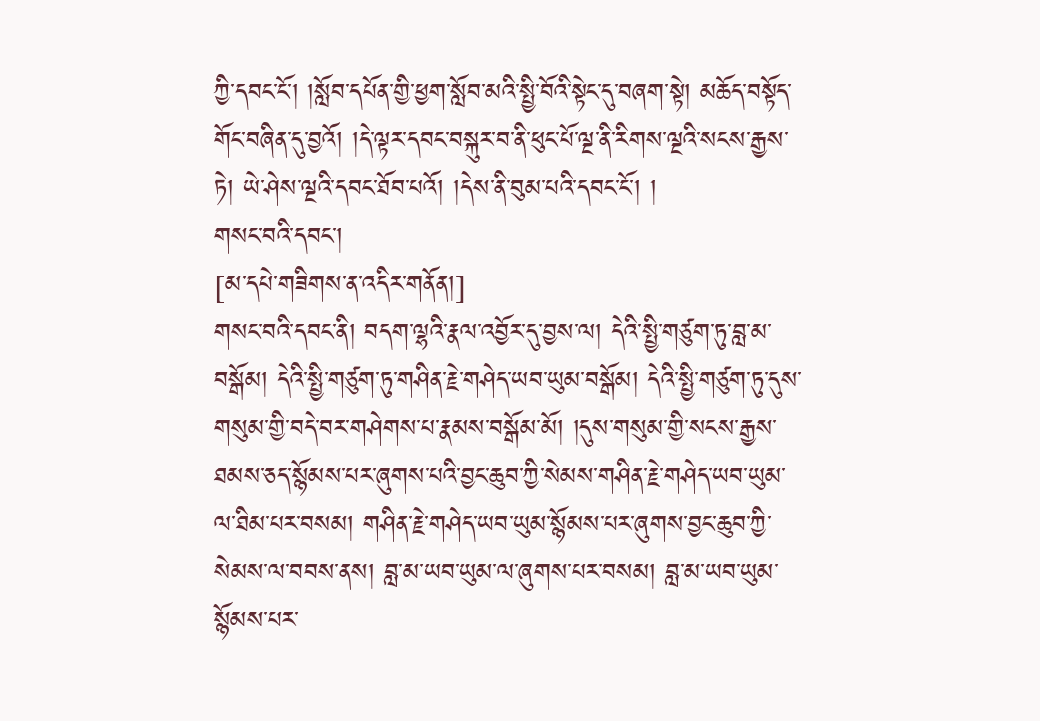ཀྱི་དབང་ངོ་། །སློབ་དཔོན་གྱི་ཕྱག་སློབ་མའི་སྤྱི་བོའི་སྟེང་དུ་བཞག་སྟེ། མཆོད་བསྟོད་གོང་བཞིན་དུ་བྱའོ། །དེ་ལྟར་དབང་བསྐུར་བ་ནི་ཕུང་པོ་ལྔ་ནི་རིགས་ལྔའི་སངས་རྒྱས་ཏེ། ཡེ་ཤེས་ལྔའི་དབང་ཐོབ་པའོ། །དེས་ནི་བུམ་པའི་དབང་ངོ་། །
གསང་བའི་དབང་།
[མ་དཔེ་གཟིགས་ན་འདིར་གནོན།]
གསང་བའི་དབང་ནི། བདག་ལྷའི་རྣལ་འབྱོར་དུ་བྱས་ལ། དེའི་སྤྱི་གཙུག་ཏུ་བླ་མ་བསྒོམ། དེའི་སྤྱི་གཙུག་ཏུ་གཤིན་རྗེ་གཤེད་ཡབ་ཡུམ་བསྒོམ། དེའི་སྤྱི་གཙུག་ཏུ་དུས་གསུམ་གྱི་བདེ་བར་གཤེགས་པ་རྣམས་བསྒོམ་མོ། །དུས་གསུམ་གྱི་སངས་རྒྱས་ཐམས་ཅད་སྙོམས་པར་ཞུགས་པའི་བྱང་ཆུབ་ཀྱི་སེམས་གཤིན་རྗེ་གཤེད་ཡབ་ཡུམ་ལ་ཐིམ་པར་བསམ། གཤིན་རྗེ་གཤེད་ཡབ་ཡུམ་སྙོམས་པར་ཞུགས་བྱང་ཆུབ་ཀྱི་སེམས་ལ་བབས་ནས། བླ་མ་ཡབ་ཡུམ་ལ་ཞུགས་པར་བསམ། བླ་མ་ཡབ་ཡུམ་སྙོམས་པར་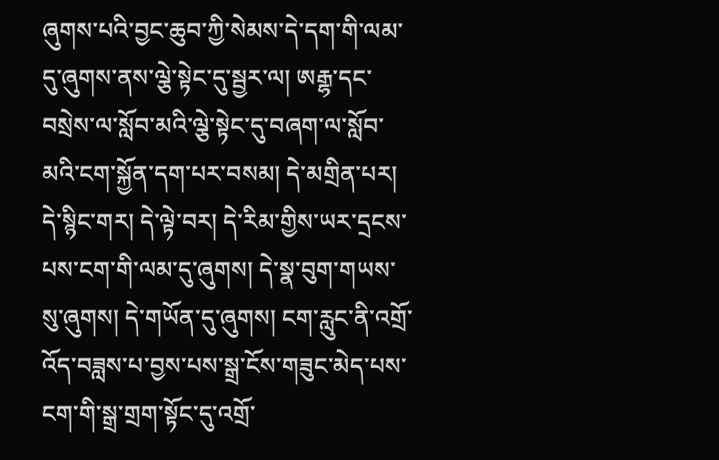ཞུགས་པའི་བྱང་ཆུབ་ཀྱི་སེམས་དེ་དག་གི་ལམ་དུ་ཞུགས་ནས་ལྕེ་སྟེང་དུ་སྦྱར་ལ། ཨརྒྷ་དང་བསྲེས་ལ་སློབ་མའི་ལྕེ་སྟེང་དུ་བཞག་ལ་སློབ་མའི་ངག་སྐྱོན་དག་པར་བསམ། དེ་མགྲིན་པར། དེ་སྙིང་གར། དེ་ལྟེ་བར། དེ་རིམ་གྱིས་ཡར་དྲངས་པས་ངག་གི་ལམ་དུ་ཞུགས། དེ་སྣ་བུག་གཡས་སུ་ཞུགས། དེ་གཡོན་དུ་ཞུགས། ངག་རླུང་ནི་འགྲོ་འོད་བཟླས་པ་བྱས་པས་སྒྲ་ངོས་གཟུང་མེད་པས་ངག་གི་སྒྲ་གྲག་སྟོང་དུ་འགྲོ་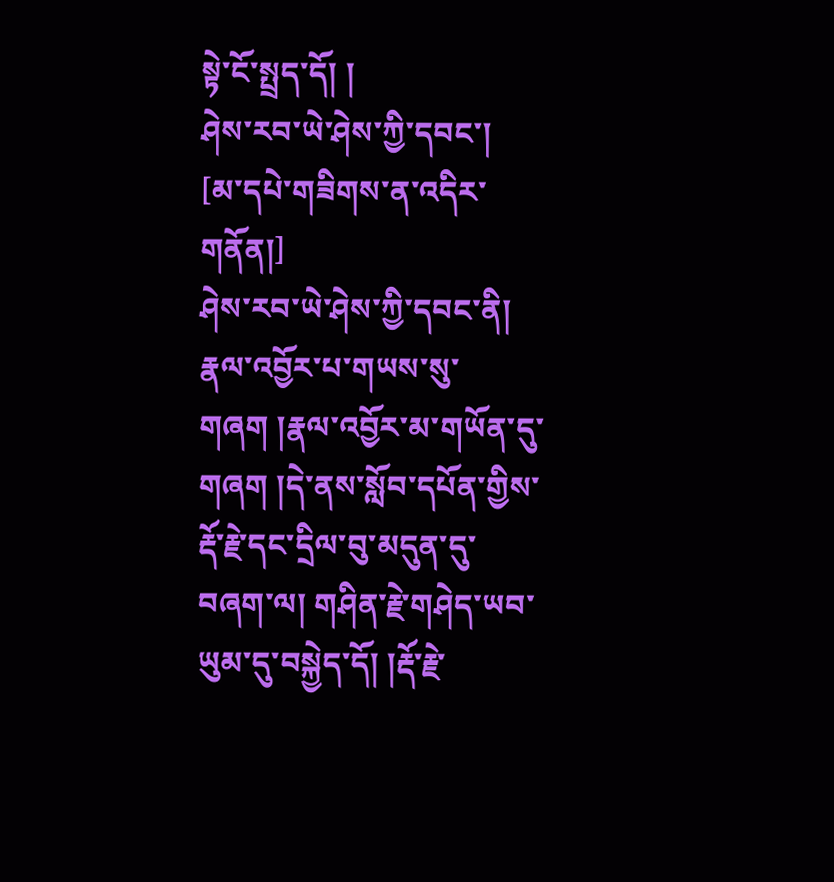སྟེ་ངོ་སྤྲད་དོ། །
ཤེས་རབ་ཡེ་ཤེས་ཀྱི་དབང་།
[མ་དཔེ་གཟིགས་ན་འདིར་གནོན།]
ཤེས་རབ་ཡེ་ཤེས་ཀྱི་དབང་ནི། རྣལ་འབྱོར་པ་གཡས་སུ་གཞག །རྣལ་འབྱོར་མ་གཡོན་དུ་གཞག །དེ་ནས་སློབ་དཔོན་གྱིས་རྡོ་རྗེ་དང་དྲིལ་བུ་མདུན་དུ་བཞག་ལ། གཤིན་རྗེ་གཤེད་ཡབ་ཡུམ་དུ་བསྐྱེད་དོ། །རྡོ་རྗེ་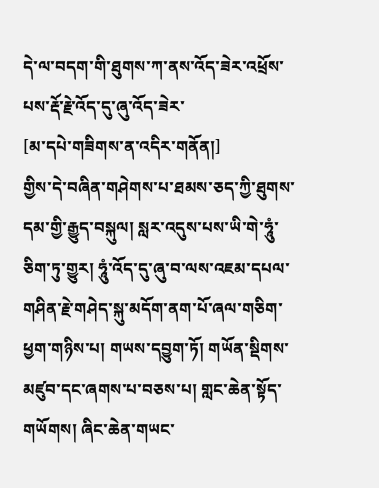དེ་ལ་བདག་གི་ཐུགས་ཀ་ནས་འོད་ཟེར་འཕྲོས་པས་རྡོ་རྗེ་འོད་དུ་ཞུ་འོད་ཟེར་
[མ་དཔེ་གཟིགས་ན་འདིར་གནོན།]
གྱིས་དེ་བཞིན་གཤེགས་པ་ཐམས་ཅད་ཀྱི་ཐུགས་དམ་གྱི་རྒྱུད་བསྐུལ། སླར་འདུས་པས་ཡི་གེ་ཧཱུཾ་ཅིག་ཏུ་གྱུར། ཧཱུཾ་འོད་དུ་ཞུ་བ་ལས་འཇམ་དཔལ་གཤིན་རྗེ་གཤེད་སྐུ་མདོག་ནག་པོ་ཞལ་གཅིག་ཕྱག་གཉིས་པ། གཡས་དབྱུག་ཏོ། གཡོན་སྡིགས་མཛུབ་དང་ཞགས་པ་བཅས་པ། གླང་ཆེན་སྟོད་གཡོགས། ཞིང་ཆེན་གཡང་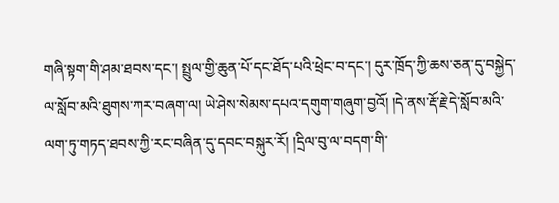གཞི་སྟག་གི་ཤམ་ཐབས་དང་། སྤྲུལ་གྱི་ཆུན་པོ་དང་ཐོད་པའི་ཕྲེང་བ་དང་། དུར་ཁྲོད་ཀྱི་ཆས་ཅན་དུ་བསྐྱེད་ལ་སློབ་མའི་ཐུགས་ཀར་བཞག་ལ། ཡེ་ཤེས་སེམས་དཔའ་དགུག་གཞུག་བྱའོ། །དེ་ནས་རྡོ་རྗེ་དེ་སློབ་མའི་ལག་ཏུ་གཏད་ཐབས་ཀྱི་རང་བཞིན་དུ་དབང་བསྐུར་རོ། །དྲིལ་བུ་ལ་བདག་གི་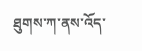ཐུགས་ཀ་ནས་འོད་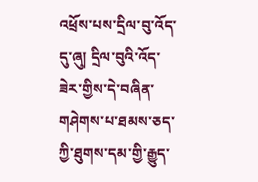འཕྲོས་པས་དྲིལ་བུ་འོད་དུ་ཞུ། དྲིལ་བུའི་འོད་ཟེར་གྱིས་དེ་བཞིན་གཤེགས་པ་ཐམས་ཅད་ཀྱི་ཐུགས་དམ་གྱི་རྒྱུད་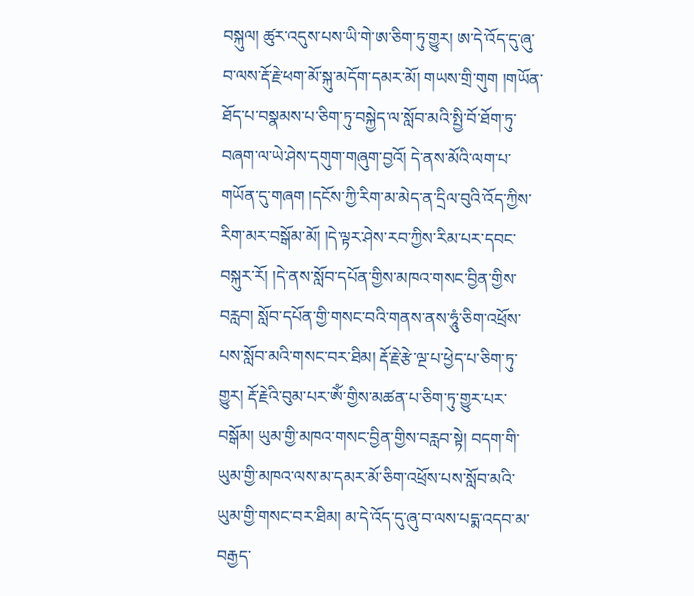བསྐུལ། ཚུར་འདུས་པས་ཡི་གེ་ཨ་ཅིག་ཏུ་གྱུར། ཨ་དེ་འོད་དུ་ཞུ་བ་ལས་རྡོ་རྗེ་ཕག་མོ་སྐུ་མདོག་དམར་མོ། གཡས་གྲི་གུག །གཡོན་ཐོད་པ་བསྣམས་པ་ཅིག་ཏུ་བསྐྱེད་ལ་སློབ་མའི་སྤྱི་བོ་ཐོག་ཏུ་བཞག་ལ་ཡེ་ཤེས་དགུག་གཞུག་བྱའོ། དེ་ནས་མོའི་ལག་པ་གཡོན་དུ་གཞག །དངོས་ཀྱི་རིག་མ་མེད་ན་དྲིལ་བུའི་འོད་ཀྱིས་རིག་མར་བསྒོམ་མོ། །དེ་ལྟར་ཤེས་རབ་ཀྱིས་རིམ་པར་དབང་བསྐུར་རོ། །དེ་ནས་སློབ་དཔོན་གྱིས་མཁའ་གསང་བྱིན་གྱིས་བརླབ། སློབ་དཔོན་གྱི་གསང་བའི་གནས་ནས་ཧཱུཾ་ཅིག་འཕྲོས་པས་སློབ་མའི་གསང་བར་ཐིམ། རྡོ་རྗེ་རྩེ་ལྔ་པ་ཕྱེད་པ་ཅིག་ཏུ་གྱུར། རྡོ་རྗེའི་བུམ་པར་ཨོཾ་གྱིས་མཚན་པ་ཅིག་ཏུ་གྱུར་པར་བསྒོམ། ཡུམ་གྱི་མཁའ་གསང་བྱིན་གྱིས་བརླབ་སྟེ། བདག་གི་ཡུམ་གྱི་མཁའ་ལས་མ་དམར་མོ་ཅིག་འཕྲོས་པས་སློབ་མའི་ཡུམ་གྱི་གསང་བར་ཐིམ། མ་དེ་འོད་དུ་ཞུ་བ་ལས་པདྨ་འདབ་མ་བརྒྱད་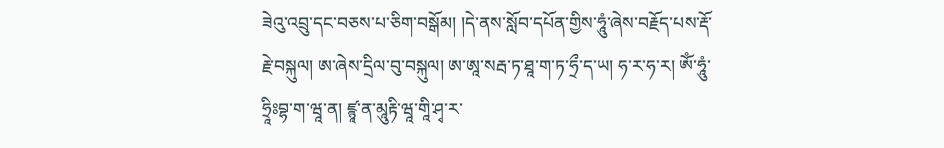ཟེའུ་འབྲུ་དང་བཅས་པ་ཅིག་བསྒོམ། །དེ་ནས་སློབ་དཔོན་གྱིས་ཧཱུཾ་ཞེས་བརྗོད་པས་རྡོ་རྗེ་བསྐུལ། ཨ་ཞེས་དྲིལ་བུ་བསྐུལ། ཨ་ཨཱ་སརྦ་ཏ་ཐཱ་ག་ཏ་ཧྲྀ་ད་ཡ། ཧ་ར་ཧ་ར། ཨོཾ་ཧཱུཾ་ཧྲཱིཿབྷ་ག་ཝཱ་ན། ཛྙཱ་ན་མཱུརྟི་ཝཱ་གཱི་ཤྭ་ར་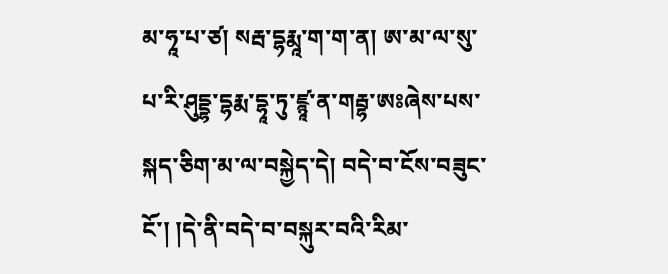མ་ཧཱ་པ་ཙ། སརྦ་དྷརྨཱ་ག་ག་ན། ཨ་མ་ལ་སུ་པ་རི་ཤུདྡྷ་དྷརྨ་དྷཱ་ཏུ་ཛྙཱ་ན་གརྦྷ་ཨཿཞེས་པས་སྐད་ཅིག་མ་ལ་བསྐྱེད་དེ། བདེ་བ་ངོས་བཟུང་ངོ་། །དེ་ནི་བདེ་བ་བསྐུར་བའི་རིམ་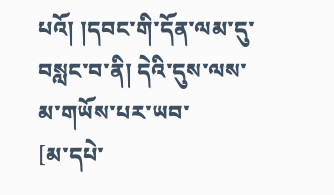པའོ། །དབང་གི་དོན་ལམ་དུ་བསླང་བ་ནི། དེའི་དུས་ལས་མ་གཡོས་པར་ཡབ་
[མ་དཔེ་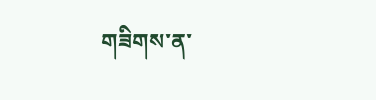གཟིགས་ན་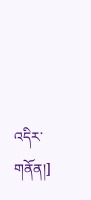འདིར་གནོན།]